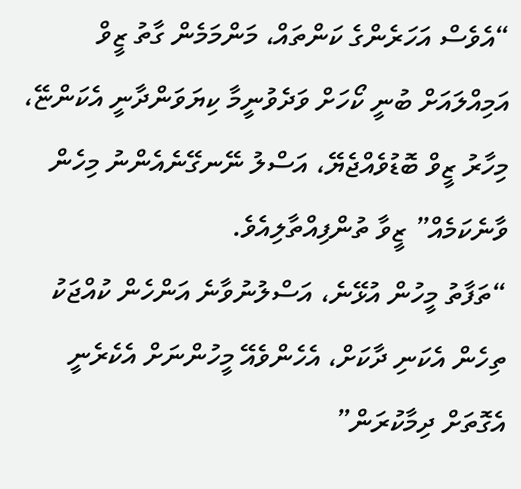“އެވެސް އަހަރެންގެ ކަންތައް، މަންމަމެން ގާތު ޒީވް އަމިއްލައަށް ބުނީ ކޯހަށް ވަދެވުނީމާ ކިޔަވަންދާނީ އެކަންޏޭ، މިހާރު ޒީވް ބޮޑުވެއްޖެޔޭ، އަސްލު ނޭނގޭނެއެންނު މިހެން ވާނެކަމެއް” ޒީވާ ތުންފިއްތާލިއެވެ.
“ތަފާތު މީހުން އުޅޭނެ، އަސްލުނުވާނެ އަންހެން ކުއްޖަކު ތިހެން އެކަނި ދާކަށް، އެހެންވެއޭ މީހުންނަށް އެކެރެނީ އެގޮތަށް ދިމާކުރަން”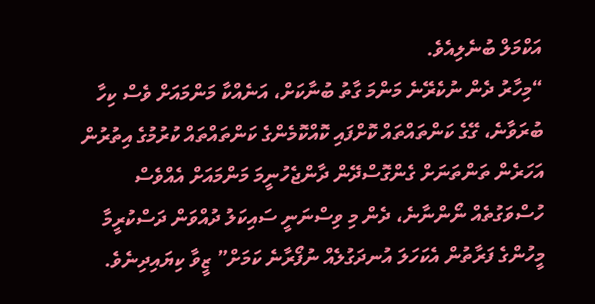އަކްމަލް ބުނެލިއެވެ.
“މިހާރު ދެން ނުކެރޭނެ މަންމަ ގާތު ބުނާކަށް، އަނެއްކާ މަންމައަށް ވެސް ކިހާ ބުރަވާނެ، ގޭގެ ކަންތައްތައް ކޮށްފައި ކޮއްކޮމެންގެ ކަންތައްތައް ކުރުމުގެ އިތުރުން އަހަރެން ތަންތަނަށް ގެންގޮސްދޭން ދާންޖެހުނީމަ މަންމައަށް އެއްވެސް ހުސްވަގުތެއް ނޯންނާނެ، ދެން މި ވިސްނަނީ ސައިކަލު ދުއްވަން ދަސްކުރީމާ މީހުންގެ ފަރާތުން އެކަހަލަ އުނދަގުލެއް ނުފޯރާނެ ކަމަށް” ޒީވާ ކިޔައިދިނެވެ.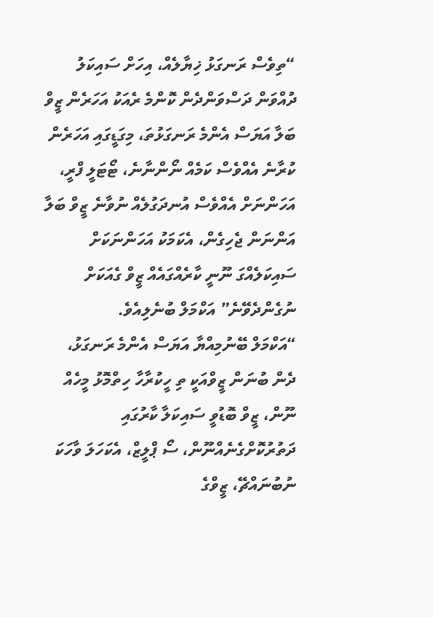“ތިވެސް ރަނގަޅު ޚިޔާލެއް، އިހަށް ސައިކަލު ދުއްވަން ދަސްވަންދެން ކޮންމެ ރެއަކު އަހަރެން ޒީވް ބަލާ އަޔަސް އެންމެ ރަނގަޅުތަ، މިގަޑީގައި އަހަރެން ކުރާނެ އެއްވެސް ކަމެއް ނޯންނާނެ، ޓޯޓަލީ ފްރީ، އަހަންނަށް އެއްވެސް އުނދަގުލެއް ނުވާނެ ޒީވް ބަލާ އަންނަން ޖެހިގެން، އެކަމަކު އަހަންނަކަށް ސައިކަލެއްގަ ނޫނީ ކާރެއްގައެއް ޒީވް ގެއަކަށް ނުގެންދެވޭނެ” އަކްމަލް ބުނެލިއެވެ.
“އަކްމަލް ބޭނުމިއްޔާ އަޔަސް އެންމެ ރަނގަޅު، ދެން ބުނަން ޒީވްއަކީ ތި ހީކުރާހާ ހިތްމޮޅު މީހެއް ނޫން، ޒީވް ބޮޑުވީ ސައިކަލާ ކާރުގައި ދަތުރުކޮށްގެނެއްނޫން، ސޯ ޕްލީޒް، އެކަހަލަ ވާހަކަ ނުބުނައްޗޭ، ޒީވްގެ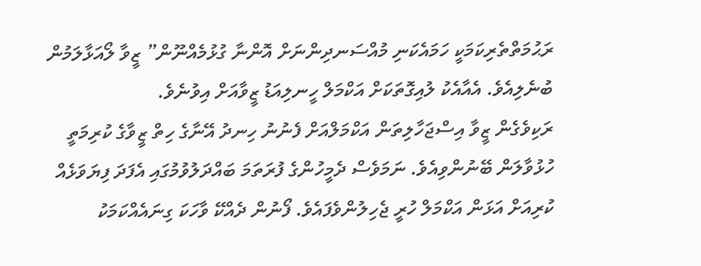ރަޙުމަތްތެރިކަމަކީ ހަމައެކަނި މުއްސަނދިންނަށް އޮންނާ ގުޅުމެއްނޫން” ޒީވާ ލޯއަޅާލަމުން ބުނެލިއެވެ. އެއާއެކު ލުއިގޮތަކަށް އަކްމަލް ހީނލިއަޑު ޒީވާއަށް އިވުނެވެ.
ރަކިވެގެން ޒީވާ އިސްޖަހާލިތަން އަކްމަލްއަށް ފެނުނު ހިނދު އޭނާގެ ހިތް ޒީވާގެ ކުރިމަތީ ހުޅުވާލަން ބޭނުންވިއެވެ. ނަމަވެސް ދެމީހުންގެ ފުރަތަމަ ބައްދަލުވުމުގައި އެފަދަ ފިޔަވަޅެއް ކުރިއަށް އަޅަން އަކްމަލް ހުރީ ޖެހިލުންވެފައެވެ. ފޯނުން ދެއްކޭ ވާހަކަ ގިނައެއްކަމަކު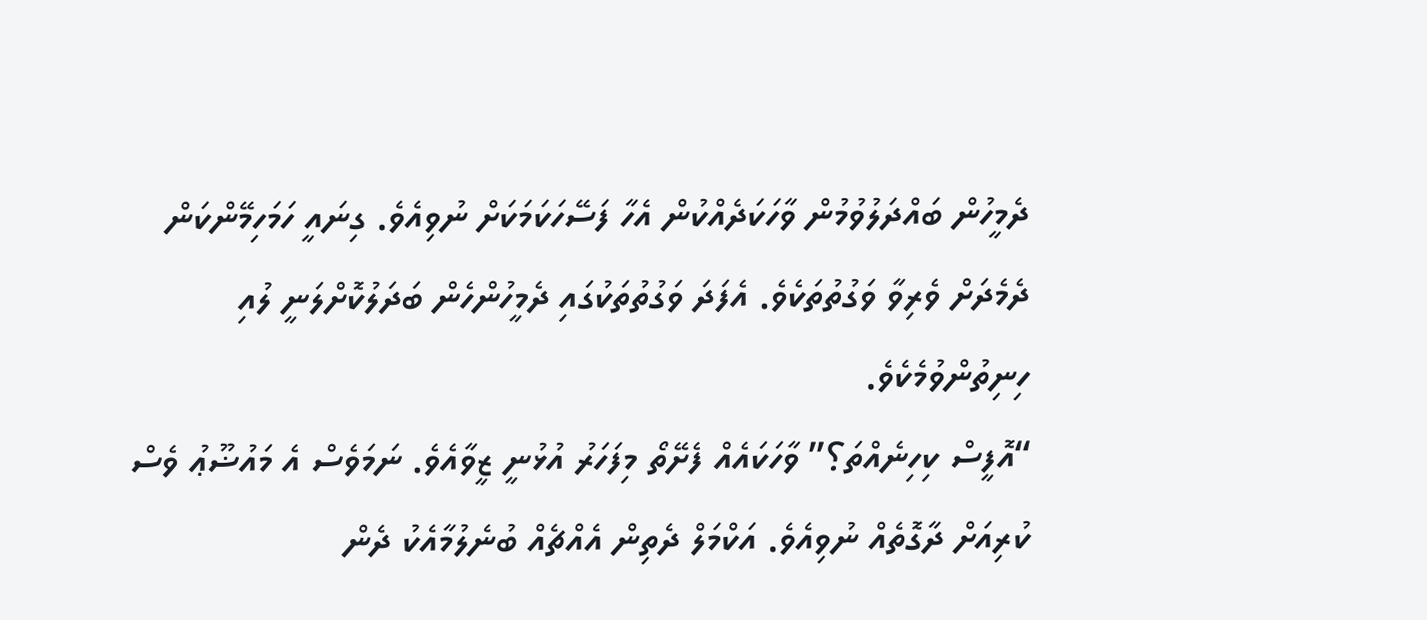ދެމީހުން ބައްދަލުވުމުން ވާހަކަދެއްކުން އެހާ ފަސޭހަކަމަކަށް ނުވިއެވެ. ގިނައީ ހަމަހިމޭންކަން ދެމެދަށް ވެރިވާ ވަގުތުތަކެވެ. އެފަދަ ވަގުތުތަކުގައި ދެމީހުންހެން ބަދަލުކޮށްލަނީ ލުއި ހިނިތުންވުމެކެވެ.
“އޮފީސް ކިހިނެއްތަ؟” ވާހަކައެއް ފެށޭތޯ މިފަހަރު އުޅުނީ ޒީވާއެވެ. ނަމަވެސް އެ މައުޟޫޢު ވެސް ކުރިއަށް ދާގޮތެއް ނުވިއެވެ. އަކްމަލް ދެތިން އެއްޗެއް ބުނެލުމާއެކު ދެން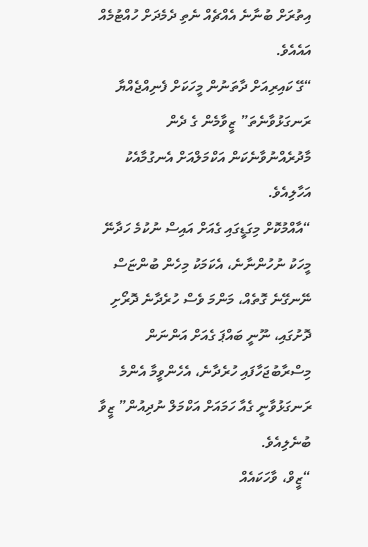އިތުރަށް ބުނާނެ އެއްޗެއް ނެތި ދެމެދަށް ހުއްޓުމެއް އައެއެވެ.
“ގޭ ކައިރިއަށް ދާތަނުން މީހަކަށް ފެނިއްޖެއްޔާ ރަނގަޅުވާނެތަ” ޒީވާމެން ގެ ދެން މާދުރެއްނުވާނެކަން އަކްމަލްއަށް އެނގުމާއެކު އަހާލިއެވެ.
“އާއްމުކޮށް މިގަޑީގައި ގެއަށް އައިސް ނުކުމެ ހަދާނޭ މީހަކު ނުހުންނާނެ، އެކަމަކު މިހެން ބުންޏަސް ނޭނގޭނެ ގޮތެއް، މަންމަ ވެސް ހުރެދާނެ ދޮރޯށި ދޮށުގައި، ނޫނީ ބައްޕަ ގެއަށް އަންނަން މިސްރާބުޖަހާފައި ހުރެދާނެ، އެހެންވީމާ އެންމެ ރަނގަޅުވާނީ ގެއާ ހަމައަށް އަކްމަލް ނުދިއުން” ޒީވާ ބުނެލިއެވެ.
“ޒީވް، ވާހަކައެއް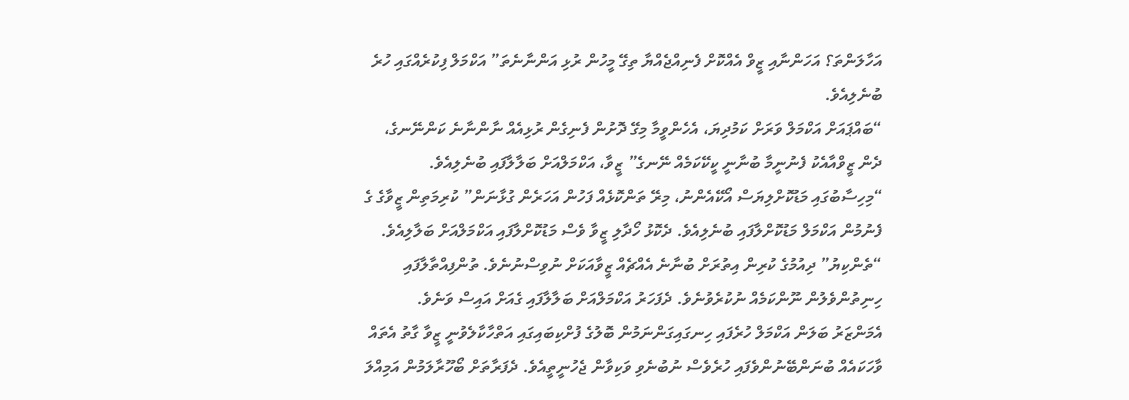އަހާލަންތަ؟ އަހަންނާއި ޒީވް އެއްކޮށް ފެނިއްޖެއްޔާ ތިގޭ މީހުން ރުޅި އަންނާނެތަ” އަކްމަލް ފިކުރެއްގައި ހުރެ ބުނެލިއެވެ.
“ބައްޕައަށް އަކްމަލް ވަރަށް ކަމުދިޔަ، އެހެންވީމާ މިގޭ ދޮށުން ފެނިގެން ރުޅިއެއް ނާންނާނެ ކަންނޭނގެ، ދެން ޒީވްއާއެކު ފެނުނީމާ ބުނާނީ ކީކޭކަމެއް ނޭނގެ” ޒީވާ، އަކްމަލްއަށް ބަލާލާފައި ބުނެލިއެވެ.
“މިހިސާބުގައި މަޑުކޮށްލިޔަސް އޯކޭއެންނު، މިރޭ ތަންކޮޅެއް ފަހުން އަހަރެން ގުޅާނަން” ކުރިމަތިން ޒީވާގެ ގެ ފެނުމުން އަކްމަލް މަޑުކޮށްލާފައި ބުނެލިއެވެ. ދެކޮޅު ހޯދާލި ޒީވާ ވެސް މަޑުކޮށްލާފައި އަކްމަލްއަށް ބަލާލިއެވެ.
“ތެންކިޔު” ދިއުމުގެ ކުރިން އިތުރަށް ބުނާނެ އެއްޗެއް ޒީވާއަކަށް ނުވިސްނުނެވެ. ތުންފިއްތާލާފައި ހިނިތުންވެލުން ނޫންކަމެއް ނުކުރެވުނެވެ. ދެފަހަރު އަކްމަލްއަށް ބަލާލާފައި ގެއަށް އައިސް ވަނެވެ. އެމަންޒަރު ބަލަން އަކްމަލް ހުރެފައި ހިނގައިގަންނަމުން ބޮލުގެ ފުށްކިބައިގައި އަތްހާކާލެވުނީ ޒީވާ ގާތު އެތައް ވާހަކައެއް ބުނަންބޭނުންވެފައި ހުރެވެސް ނުބުނެވި ވަކިވާން ޖެހުނީތީއެވެ. ދެފަރާތަށް ބޯހޫރާލަމުން އަމިއްލަ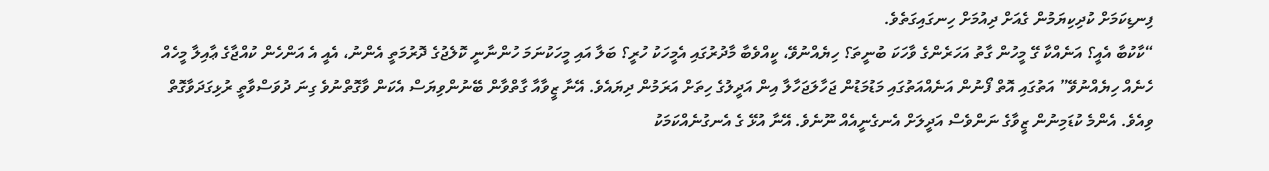ފިނޑިކަމަށް ކުދިކިޔަމުން ގެއަށް ދިއުމަށް ހިނގައިގަތެވެ.
“ކާކުބާ އެއީ؟ އަނެއްކާ ގޭ މީހުން ގާތު އަހަރެންގެ ވާހަކަ ބުނީތަ؟ ހިޔެއްނުވޭ، ކީއްވެބާ މާދުރުގައި އެމީހަކު ހުރީ؟ ބަލާ އައި މީހަކުނަމަ ހުންނާނީ ކޮލެޖުގެ ދޮރުމަތީ އެންނު، އެއީ އެ އަންހެން ކުއްޖާގެ ޢާއިލާ މީހެއް ހެނެއް ހިޔެއްނުވޭ” އަތުގައި އޮތް ފޯނުން އަނެއްއަތުގައި މަޑުމަޑުން ޖަހާލަޖަހާލާ އިން އަދީލުގެ ހިތަށް އަރަމުން ދިޔައެވެ. އޭނާ ޒީވާއާ ގާތްވާން ބޭނުންވިޔަސް އެކަން ވާގޮތްނުވެ ގިނަ ދުވަސްވާތީ ރުޅިގަދަވާގޮތް ވިއެވެ. އެންމެ ކުޑަމިނުން ޒީވާގެ ނަންވެސް އަދީލަށް އެނގެނީއެއް ނޫނެވެ. އޭނާ އުޅޭ ގެ އެނގުނެއްކަމަކު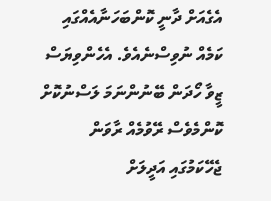އެގެއަށް ދާނީ ކޮންބަހަނާއެއްގައި ކަމެއް ނުވިސްނެއެވެ. އެހެންވިޔަސް ޒީވާ ހޯދަން ބޭނުންނަމަ ލަސްނުކޮށް ކޮންމެވެސް ރޭވުމެއް ރާވަން ޖެހޭކަމުގައި އަދީލަށް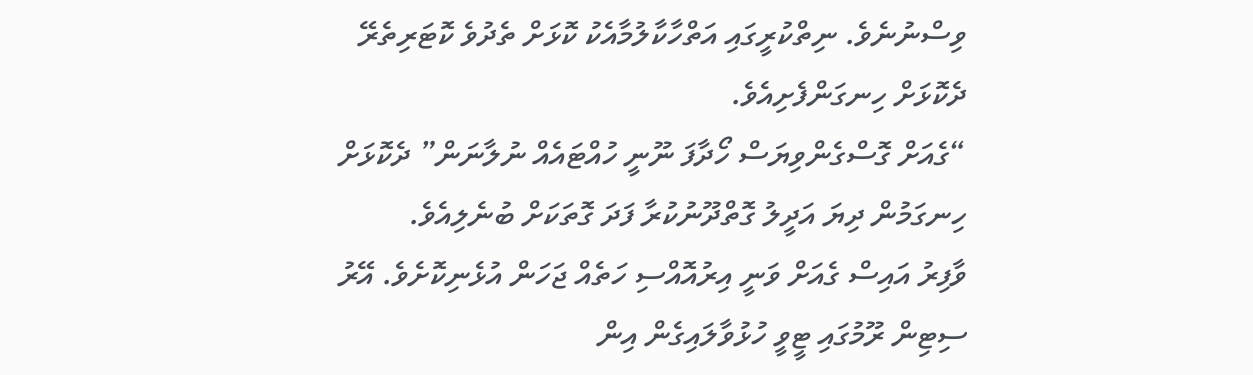ވިސްނުނެވެ. ނިތްކުރީގައި އަތްހާކާލުމާއެކު ކޮޅަށް ތެދުވެ ކޮޓަރިތެރޭ ދެކޮޅަށް ހިނގަންފެށިއެވެ.
“ގެއަށް ގޮސްގެންވިޔަސް ހޯދާފަ ނޫނީ ހުއްޓައެއް ނުލާނަން” ދެކޮޅަށް ހިނގަމުން ދިޔަ އަދީލު ގޮތްދޫނުކުރާ ފަދަ ގޮތަކަށް ބުނެލިއެވެ.
ވާފިރު އައިސް ގެއަށް ވަނީ އިރުއޮއްސި ހަތެއް ޖަހަން އުޅެނިކޮށެވެ. އޭރު ސިޓިން ރޫމުގައި ޓީވީ ހުޅުވާލައިގެން އިން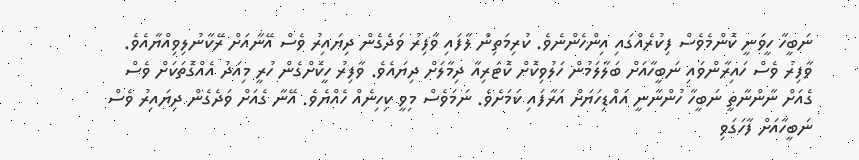ނަބީހާ ހީވަނީ ކޮންމެވެސް ފިކުރެއްގައި އިންހެންނެވެ. ކުރިމަތިން ލާފައި ވާފިރު ވަދެގެން ދިޔައިރު ވެސް އޭނާއަށް ރޭކާނުލިވިއްޔާއެވެ. ވާފިރު ވެސް ހައިރާންވައި ނަބީހާއަށް ބަލާލަމުން ހަލުވިކޮށް ކޮޓަރިއާ ދިމާލަށް ދިޔައެވެ. ވާފިރު ހީކޮށްގެން ހުރީ މިއަދު އެއްގޮތަކަށް ވެސް ގެއަށް ނާންނާތީ ނަބީހާ ހުންނާނީ އައްޑިހަޔަށް އަރާފައި ކަމަށެވެ. ނަމަވެސް މިވީ ކިހިނެއް ހެއްޔެވެ. އޭނާ ގެއަށް ވަދެގެން ދިޔައިރު ވެސް ނަބީހާއަށް ފާހަގަވި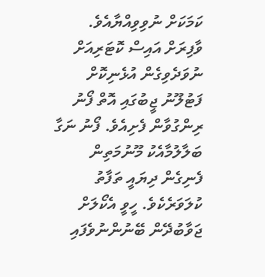ކަމަކަށް ނުވިވިއްޔާއެވެ. ވާފިރަށް އައިސް ކޮޓަރިއަށް ނުވަދެވިގެން އުޅެނިކޮށް ފަޓުލޫނު ޖީބުގައި އޮތް ފޯނު ރިންގުވާން ފެށިއެވެ. ފޯނު ނަގާ ބަލާލުމާއެކު މޫނުމަތިން ފެނިގެން ދިޔައީ ތަފާތު ކުލަވަރެކެވެ. ހީވީ އެކޯލަށް ޖަވާބުދޭން ބޭނުންނުވެފައި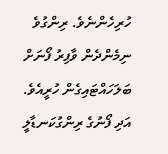ހުރިހެންނެވެ. ރިންގުވެ ނިމެންދެން ވާފިރު ފޯނަށް ބަލަހައްޓައިގެން ހުރީއެވެ. އަދި ފޯނުގެ ރިންގުކަނޑާލީ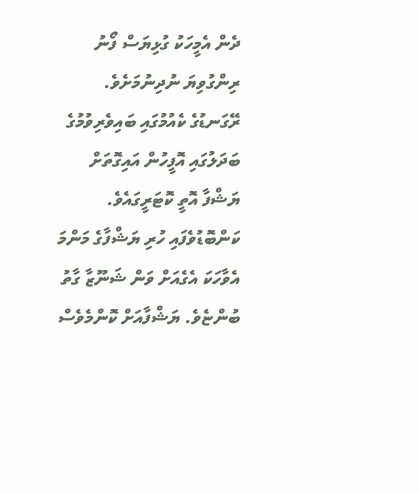ދެން އެމީހަކު ގުޅިޔަސް ފޯނު ރިންގުވިޔަ ނުދިނުމަށެވެ.
ރޭގަނޑުގެ ކެއުމުގައި ބައިވެރިވުމުގެ ބަދަލުގައި އޮފީހުން އައިގޮތަށް ޔަޝްފާ އޮތީ ކޮޓަރީގައެވެ. ކަންބޮޑުވެފައި ހުރި ޔަޝްފާގެ މަންމަ އެވާހަކަ އެގެއަށް ވަން ޝަނޫޒާ ގާތު ބުންޏެވެ. ޔަޝްފާއަށް ކޮންމެވެސް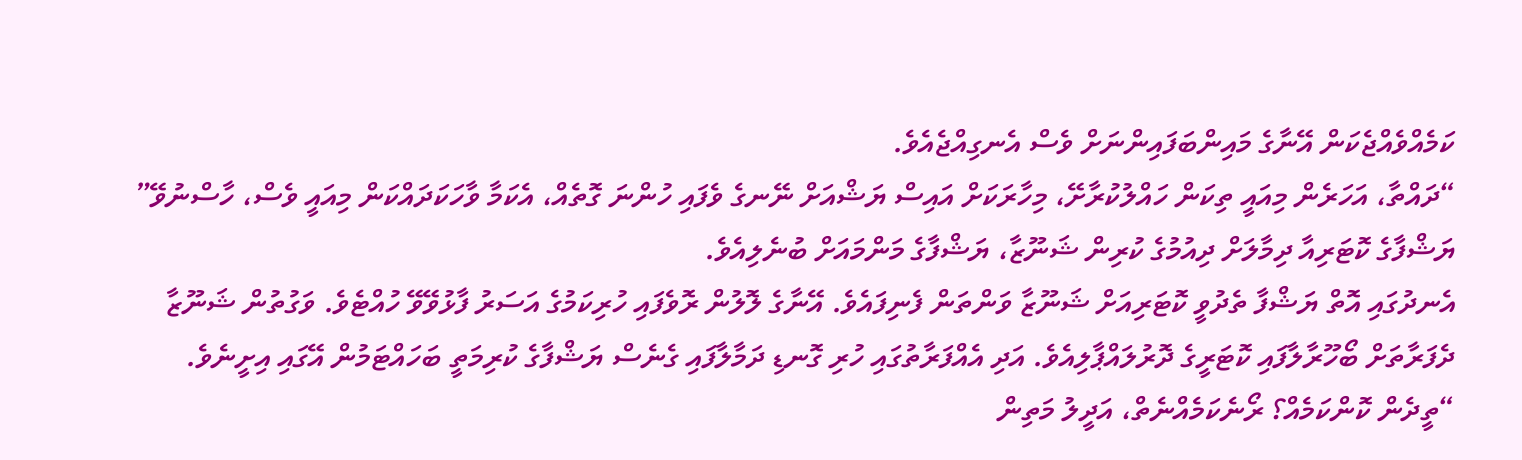ކަމެއްވެއްޖެކަން އޭނާގެ މައިންބަފައިންނަށް ވެސް އެނގިއްޖެއެވެ.
“ދައްތާ، އަހަރެން މިއައީ ތިކަން ހައްލުކުރާށޭ، މިހާރަކަށް އައިސް ޔަޝްއަށް ނޭނގެ ވެފައި ހުންނަ ގޮތެއް، އެކަމާ ވާހަކަދައްކަން މިއައީ ވެސް، ހާސްނުވޭ” ޔަޝްފާގެ ކޮޓަރިއާ ދިމާލަށް ދިއުމުގެ ކުރިން ޝަނޫޒާ، ޔަޝްފާގެ މަންމައަށް ބުނެލިއެވެ.
އެނދުގައި އޮތް ޔަޝްފާ ތެދުވީ ކޮޓަރިއަށް ޝަނޫޒާ ވަންތަން ފެނިފައެވެ. އޭނާގެ ލޮލުން ރޮވެފައި ހުރިކަމުގެ އަސަރު ފާޅުވޭވޭ ހުއްޓެވެ. ވަގުތުން ޝަނޫޒާ ދެފަރާތަށް ބޯހޫރާލާފައި ކޮޓަރީގެ ދޮރުލައްޕާލިއެވެ. އަދި އެއްފަރާތުގައި ހުރި ގޮނޑި ދަމާލާފައި ގެނެސް ޔަޝްފާގެ ކުރިމަތީ ބަހައްޓަމުން އޭގައި އިށީނެވެ.
“ތީދެން ކޮންކަމެއް؟ ރޯނެކަމެއްނެތް، އަދީލު މަތިން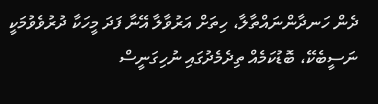ދެން ހަނދާންނައްތާލާ، ހިތަށް އަރުވާލާ އޭނާ ފަދަ މީހަކާ ދުރުވެވުމަކީ ނަސީބެކޭ، ބޮޑުކަމެއް ތިދެމެދުގައި ނުހިގަނީސް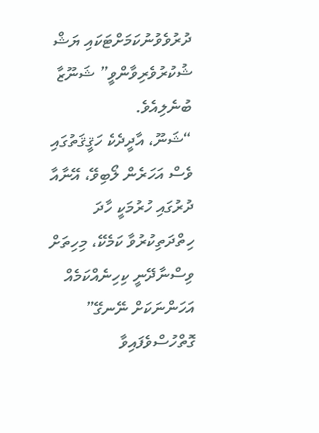ދުރުވެވުނުކަމަށްޓަކައި ޔަޝް ޝުކުރުވެރިވާންވީ” ޝަނޫޒާ ބުނެލިއެވެ.
“ޝަނޫ، އާދީދެކެ ހަޤީޤަތުގައި ވެސް އަހަރެން ލޯބިވޭ، އޭނާއާ ދުރުގައި ހުރުމަކީ ހާދަ ހިތްދަތިކުރުވާ ކަމެކޭ، މިހިތަށް ވިސްނާދޭނީ ކިހިނެއްކަމެއް އަހަންނަކަށް ނޭނގޭ” ގޮތްހުސްވެފައިވާ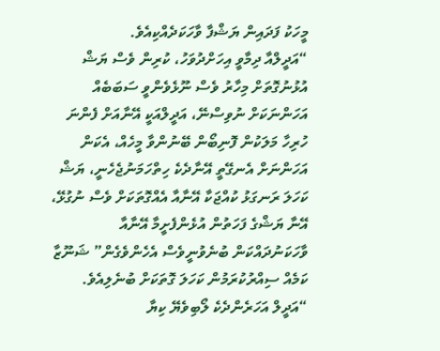މީހަކު ފަދައިން ޔަޝްފާ ވާހަކަދެއްކިއެވެ.
“އަދީލްއާ ދިމާވީ އިހަށްދުވަހު، ކުރިން ވެސް ޔަޝް އުޅުނުގޮތަށް މިހާރު ވެސް ނޫޅެވެންވީ ސަބަބެއް އަހަންނަކަށް ނުވިސްނޭ، އަދީލްއަކީ އޭނާއަށް ފެންނަ ހުރިހާ މަލަކުން ފޮނިބޯން ބޭނުންވާ މީހެއް، އެކަން އަހަންނަށް އެނގޭތީ އޭނާދެކެ ހިތްހަމަނުޖެހެނީ، ޔަޝް ކަހަލަ ރަނގަޅު ކުއްޖަކާ އޭނާއާ އެއްގޮތަކަށް ވެސް ނުގުޅޭ، އޭނާ ޔަޝްގެ ފަހަތުން އުޅެންފެށީމާ އޭނާއާ ވާހަކަނުދައްކަން ބުނެވުނީވެސް އެހެންވެގެން” ޝަނޫޒާ ކަމެއް ސިއްރުކުރަމުން ކަހަލަ ގޮތަކަށް ބުނެލިއެވެ.
“އަދީލް އަހަރެންދެކެ ލޯބިވެޔޭ ކިޔާ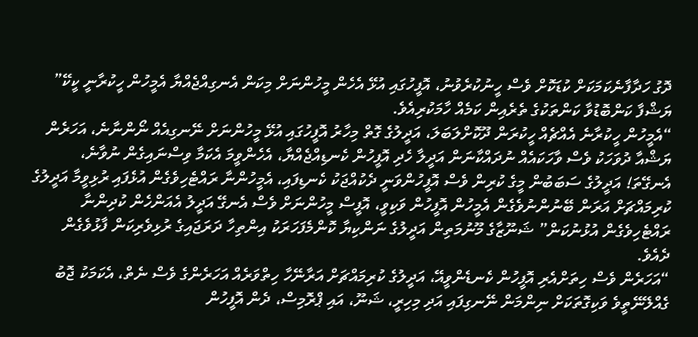ދޮގު ހަދާފާނެކަމަކަށް ކުޑަކޮށް ވެސް ހީނުކުރެވުނު، އޮފީހުގައި އުޅޭ އެހެން މީހުންނަށް މިކަން އެނގިއްޖެއްޔާ އެމީހުން ހީކުރާނީ ކީކޭ” ޔަޝްފާ ކަންބޮޑުވާ ކަންތަކުގެ ތެރެއިން ކަމެއް ހާމަކުރިއެވެ.
“އެމީހުން ހީކުރާނެ އެއްޗެއް ހީކުރަން ދޫކޮށްލަބަލަ، އަދީލުގެ ގޮތް މިހާރު އޮފީހުގައި އުޅޭ މީހުންނަށް ނޭނގިއެއް ނޯންނާނެ، އަހަރެން ޔަޝްއާ ދުވަހަކު ވެސް ވާހަކައެއް ނުދައްކާނަން އަދީލާ ހެދި އޮފީހުން ކެނޑިއްޖެއްޔާ، އެހެންވީމަ އެކަމާ ވިސްނައިގެން ނުވާނެ، އެނގޭތަ! އަދީލުގެ ސަބަބުން މީގެ ކުރިން ވެސް އޮފީހުންވަނީ ދެކުއްޖަކު ކެނޑިފައި، އެމީހުންނާ ރައްޓެހިވެގެން އުޅެފައި ރުޅިވީމާ އަދީލުގެ ކުރިމައްޗަށް އަރަން ބޭނުންނުވެގެން އެމީހުން އޮފީހުން ވަކިވީ، އޮފީސް މީހުންނަށް ވެސް އެނގޭ އަދީލު އެއަންހެން ކުދިންނާ ރައްޓެހިވެގެން އުޅުނުކަން” ޝަނޫޒާގެ މޫނުމަތިން އަދީލުގެ ނަންކިޔާ ކޮންމެފަހަރަކު އިންތިހާ ދަރަޖައިގެ ރުޅިވެރިކަން ފާޅުވެގެން ދެއެވެ.
“އަހަރެން ވެސް ހިތަށްއެރި އޮފީހުން ކެނޑެންވީއޭ، އަދީލުގެ ކުރިމައްޗަށް އަރާނޭހާ ހިތްވަރެއް އަހަރެންގެ ވެސް ނެތް، އެކަމަކު ޖޮބު ގެއްލޭނޭތީވެ ވަކިގޮތަކަށް ނިންމަން ނޭނގިފައި އަދި މިހިރީ، ޝަނޫ، އައި ޕްރޮމިސް، ދެން އޮފީހުން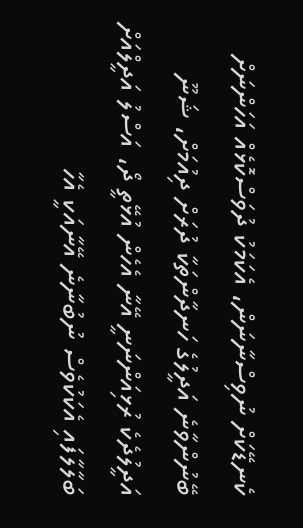ކެނޑޭކަށް ނުވިސްނާނަން، އެކަމަކު ދުވަސްކޮޅެއް އަހަންނަށް ބޭނުންވާނެ އަދީލުގެ ހަނދާންތަކާ ދުރަށް ދިއުމަށް، ޝަނޫ އަދީލުދެކެ ރުޅިއަންނަނީ އޭނާ އެހެން އުޅޭތީ ދޯ، އަސްލު އަދީލްއަށް ބަލާލާފައި އެކަކުވެސް ނުބުނާނެ އޭނާއަކީ އެހާ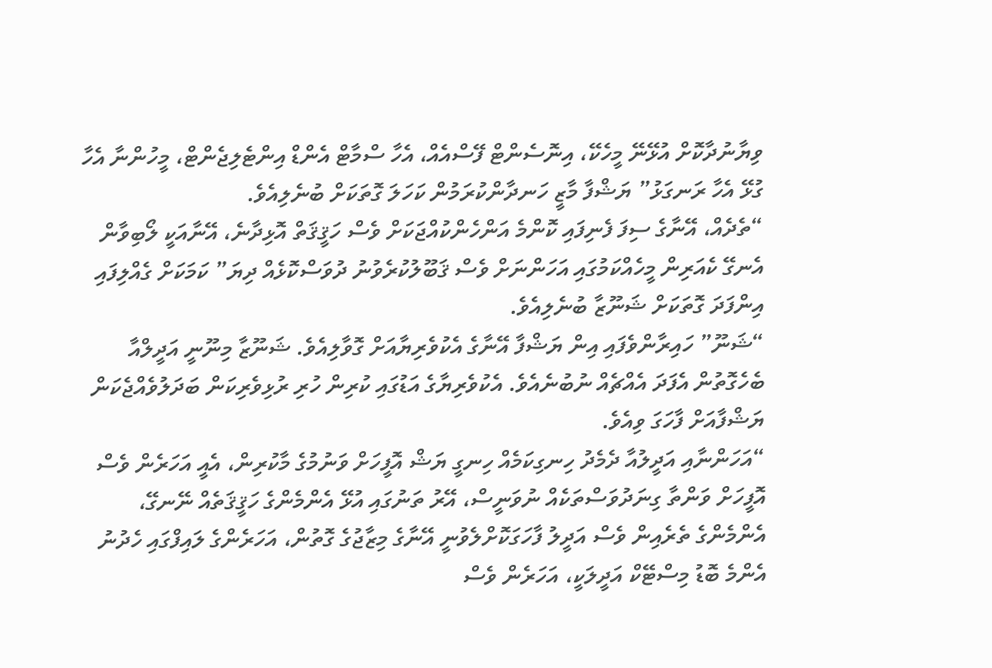ވިޔާނުދާކޮށް އުޅޭނޭ މީހެކޭ، އިނޮސެންޓް ފޭސްއެއް، އެހާ ސްމާޓް އެންޑް އިންޓެލިޖެންޓް، މީހުންނާ އެހާ ގުޅޭ އެހާ ރަނގަޅު” ޔަޝްފާ މާޒީ ހަނދާންކުރަމުން ކަހަލަ ގޮތަކަށް ބުނެލިއެވެ.
“ތެދެއް، އޭނާގެ ސިފަ ފެނިފައި ކޮންމެ އަންހެންކުއްޖަކަށް ވެސް ހަޤީޤަތް އޮޅިދާނެ، އޭނާއަކީ ލޯބިވާން އެނގޭ ކެއަރިން މީހެއްކަމުގައި އަހަންނަށް ވެސް ޤަބޫލުކުރެވުނު ދުވަސްކޮޅެއް ދިޔަ” ކަމަކަށް ގެއްލިފައި އިންފަދަ ގޮތަކަށް ޝަނޫޒާ ބުނެލިއެވެ.
“ޝަނޫ” ހައިރާންވެފައި އިން ޔަޝްފާ އޭނާގެ އެކުވެރިޔާއަށް ގޮވާލިއެވެ. ޝަނޫޒާ މިނޫނީ އަދީލްއާ ބެހެގޮތުން އެފަދަ އެއްޗެއް ނުބުނެއެވެ. އެކުވެރިޔާގެ އަޑުގައި ކުރިން ހުރި ރުޅިވެރިކަން ބަދަލުވެއްޖެކަން ޔަޝްފާއަށް ފާހަގަ ވިއެވެ.
“އަހަންނާއި އަދީލުއާ ދެމެދު ހިނގިކަމެއް ހިނގީ ޔަޝް އޮފީހަށް ވަނުމުގެ މާކުރިން، އެއީ އަހަރެން ވެސް އޮފީހަށް ވަންތާ ގިނަދުވަސްތަކެއް ނުވަނީސް، އޭރު ތަނުގައި އުޅޭ އެންމެންގެ ހަޤީޤަތެއް ނޭނގޭ، އެންމެންގެ ތެރެއިން ވެސް އަދީލު ފާހަގަކޮށްލެވުނީ އޭނާގެ މިޒާޖުގެ ގޮތުން، އަހަރެންގެ ލައިފްގައި ހެދުނު އެންމެ ބޮޑު މިސްޓޭކް އަދީލަކީ، އަހަރެން ވެސް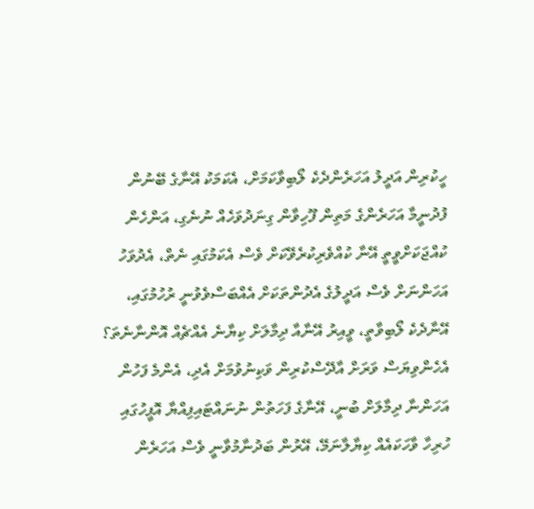ހީކުރިން އަދީލު އަހަރެންދެކެ ލޯބިވާކަމަށް، އެކަމަކު އޭނާގެ ބޭނުން ފުދުނީމާ އަހަރެންގެ މަތިން ފޫހިވާން ގިނަދުވަހެއް ނުނެގި، އަންހެން ކުއްޖަކަށްވީތީ އޭނާ ކުއްވެރިކުރެވޭކަށް ވެސް އެކަމުގައި ނެތް، އެދުވަހު އަހަންނަށް ވެސް އަދީލުގެ އެދުންތަކަށް އެއްބަސްވެވުނީ ރުހުމުގައި، އޭނާދެކެ ލޯބިވާތީ، ވީއިރު އޭނާއާ ދިމާލަށް ކިޔާނެ އެއްޗެއް އޮންނާނެތަ؟ އެހެންވިޔަސް ވަރަށް އާދޭސްކުރިން ވަކިނުވުމަށް އެދި، އެންމެ ފަހުން އަހަންނާ ދިމާލަށް ބުނީ، އޭނާގެ ފަހަތުން ނުނައްޓައިފިއްޔާ އޮފީހުގައި ހުރިހާ ވާހަކައެއް ކިޔާލާނަމޭ، އޭރުން ބަދުނާމުވާނީ ވެސް އަހަރެން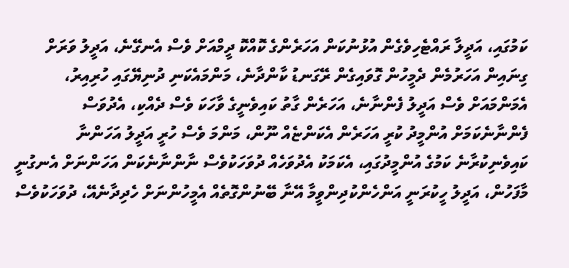ކަމުގައި، އަދީލާ ރައްޓެހިވެގެން އުޅުނުކަން އަހަރެންގެ ކޮއްކޮ ދީމްއަށް ވެސް އެނގޭނެ، އަދީލު ވަރަށް ގިނައިން އަހަރުމެން ދެމީހުން ގޮވައިގެން ރޭގަނޑު ކާންދާނެ، މަންމައެކަނި ދުނިޔޭގައި ހުރިއިރު، އެމަންމައަށް ވެސް އަދީލު ފެންނާނެ، އަހަރެން ގާތު ކައިވެނީގެ ވާހަކަ ވެސް ދެއްކި، އެދުވަސް ފެންނާނެކަމަށް އުންމީދު ކުރީ އަހަރެން އެކަންޏެއް ނޫން، މަންމަ ވެސް ހުރީ އަދީލު އަހަންނާ ކައިވެނިކުރާނެ ކަމުގެ އުންމީދުގައި، އެކަމަކު އެދުވަހެއް ދުވަހަކުވެސް ނާންނާނެކަން އަހަންނަށް އެނގުނީ މާފަހުން، އަދީލު ހީކުރަނީ އަންހެންކުދިންވީމާ އޭނާ ބޭނުންގޮތެއް އެމީހުންނަށް ހެދިދާނެއޭ، ދުވަހަކުވެސް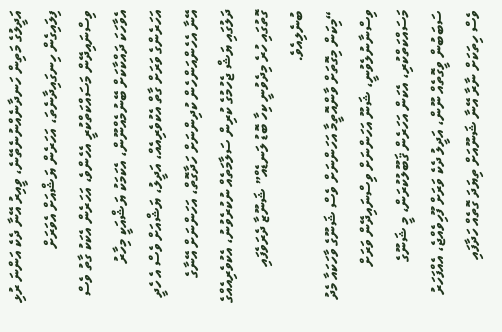އަދީލުގެ މަތިން ހަނދާނެއްނުނެތޭނެ، ވީއިރު އޭނާ ދެކެ އަންނަ ރުޅި ފިލައިގެން ހިނގައިދާނެތަ، އަހަރެން ޔަޝްއަށް އެވަރަށް ވިސްނައިދޭން މަސައްކަތްކުރީ އެހެންވެ، އަހަރެން އެކަކު ގާތު ވެސް އެވާހަކަ ދައްކާކަށް ބޭނުމެއްނޫން، އެކަމަކު ޔަޝްއަކީ މިހާރު އަހަރެންގެ ވަރަށް ގާތް އެކުވެރިއެއް، އަދީލު، ޔަޝްއަށް ވެސް އެ ހެދީ އޭނާ އެހެންއަންހެން ކުދިންނަށް ހަދާގޮތް، އަހަންނަށް އޭނާގެ ދަލުގައި ޔަޝް ޖެހުމުގެ ކުރިން ސަލާމަތެއް ނުކުރެވުނު، އެކުވެރިއެއްގެ ގޮތުގައި ހުރެ މިދެވުނީ ކިހާ ބޮޑު ލަނޑެއް” ޝަނޫޒާ ދެރަވެފައި ބުނެލިއެވެ.
“މިކަން މިގޮތަށް ވާންއޮތީމާ އަހަންނަށް ވެސް ޝަނޫގެ ވާހަކައާ މެދު ވިސްނާނުލެވުނީ، ޝަނޫ އަހަންނަށް ވިސްނައިދޭން ވަރަށް މަސައްކަތްކުރި، އެކަން އަހަރެން ޤަބޫލުކުރަން، މީ ޝަނޫގެ ސަބަބުން ވީގޮތެއް ނޫން، އަދީލު ދެކެ ވަރަށް ފޫހިވެއްޖެ، އެއްފަހަރު ވެސް ހިތަކަށް ނާރާ އޭނާ ޝަނޫއަށް ތިޔަދަ ގޮތެއް ހަދާފައި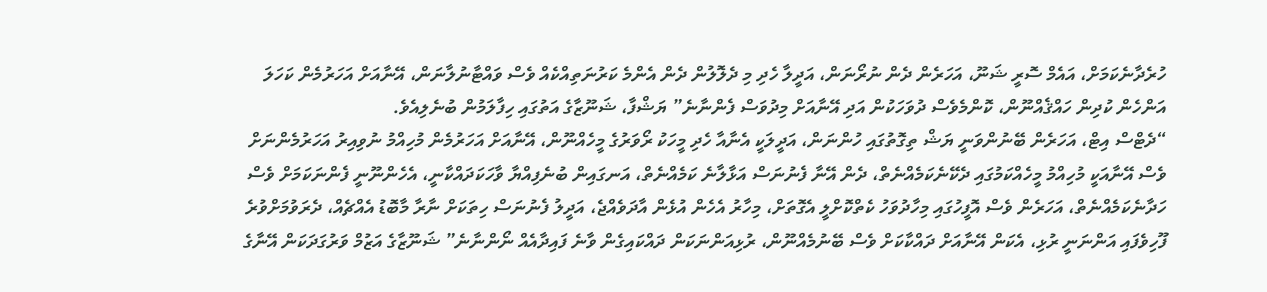ހުރެދާނެކަމަށް، އައެމް ސޮރީ ޝަނޫ، އަހަރެން ދެން ނުރޯނަން، އަދީލާ ހެދި މި ދެލޮލުން ދެން އެންމެ ކަރުނަތިއްކެއް ވެސް ވައްޓާނުލާނަން، އޭނާއަށް އަހަރުމެން ކަހަލަ އަންހެން ކުދިން ހައްޤެއްނޫން، ކޮންމެވެސް ދުވަހަކުން އަދި އޭނާއަށް މިދުވަސް ފެންނާނެ” ޔަޝްފާ، ޝަނޫޒާގެ އަތުގައި ހިފާލަމުން ބުނެލިއެވެ.
“ދެޓްސް އިޓް، އަހަރެން ބޭނުންވަނީ ޔަޝް ތިގޮތުގައި ހުންނަން، އަދީލަކީ އެނާއާ ހެދި މީހަކު ރޯވަރުގެ މީހެއްނޫން، އޭނާއަށް އަހަރުމެން މުހިއްމު ނުވިއިރު އަހަރުމެންނަށް ވެސް އޭނާއަކީ މުހިއްމު މީހެއްކަމުގައި ދެކޭނެކަމެއްނެތް، ދެން އޭނާ ފެނުނަސް އަޅާލާނެ ކަމެއްނެތް، އަނގައިން ބުނެފިއްޔާ ވާހަކަދައްކާނީ، އެހެންނޫނީ ފެންނަކަމަށް ވެސް ހަދާނެކަމެއްނެތް، އަހަރެން ވެސް އޮފީހުގައި މިހާދުވަހު ކެތްކޮށްލީ އެގޮތަށް، މިހާރު އެހެން އުޅެން އާދަވެއްޖެ، އަދީލު ފެނުނަސް ހިތަކަށް ނާރާ މާބޮޑު އެއްޗެއް، ދެރަވުމަށްވުރެ ފޫހިވެފައި އަންނަނީ ރުޅި، އެކަން އޭނާއަށް ދައްކާކަށް ވެސް ބޭނުމެއްނޫން، ރުޅިއަންނަކަން ދައްކައިގެން ވާނެ ފައިދާއެއް ނޯންނާނެ” ޝަނޫޒާގެ އަޒުމް ވަރުގަދަކަން އޭނާގެ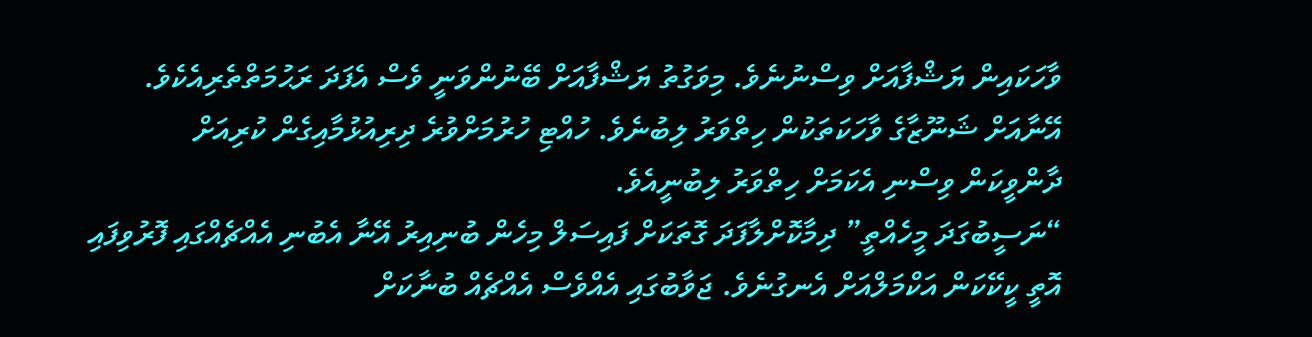ވާހަކައިން ޔަޝްފާއަށް ވިސްނުނެވެ. މިވަގުތު ޔަޝްފާއަށް ބޭނުންވަނީ ވެސް އެފަދަ ރަޙުމަތްތެރިއެކެވެ. އޭނާއަށް ޝަނޫޒާގެ ވާހަކަތަކުން ހިތްވަރު ލިބުނެވެ. ހުއްޓި ހުރުމަށްވުރެ ދިރިއުޅުމާއިގެން ކުރިއަށް ދާންވީކަން ވިސްނި އެކަމަށް ހިތްވަރު ލިބުނީއެވެ.
“ނަސީބުގަދަ މީހެއްތީ” ދިމާކޮށްލާފަދަ ގޮތަކަށް ފައިސަލް މިހެން ބުނިއިރު އޭނާ އެބުނި އެއްޗެއްގައި ފޮރުވިފައި އޮތީ ކީކޭކަން އަކްމަލްއަށް އެނގުނެވެ. ޖަވާބުގައި އެއްވެސް އެއްޗެއް ބުނާކަށް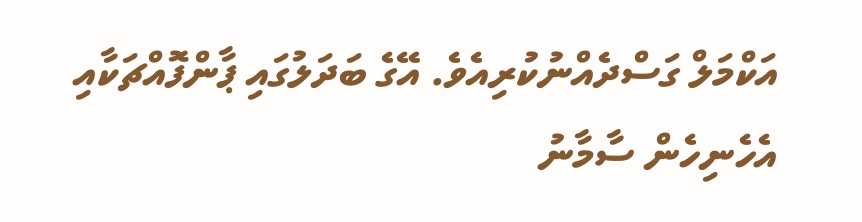އަކްމަލް ގަސްދެއްނުކުރިއެވެ. އޭގެ ބަދަލުގައި ޕާންފޮއްޗަކާއި އެހެނިހެން ސާމާނު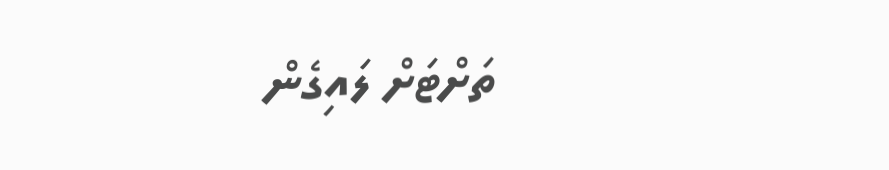ތަށްޓަށް ލައިގެން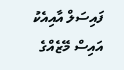ފައިސަލް އާއިއެކު އައިސް މޭޒެއްގެ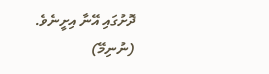ދޮށުގައި އޭނާ އިށީނެވެ.
(ނުނިމޭ)